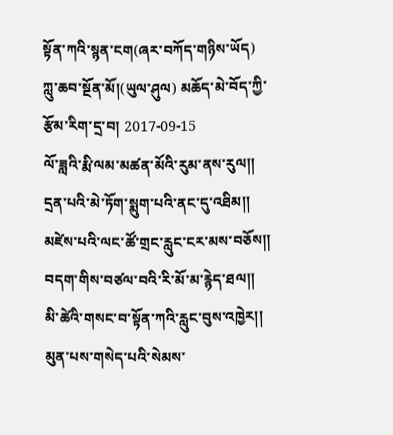སྟོན་ཀའི་སྙན་ངག(ཞར་བཀོད་གཉིས་ཡོད)
ཀླུ་ཆབ་སྔོན་མོ།(ཡུལ་ཤུལ) མཆོད་མེ་བོད་ཀྱི་རྩོམ་རིག་དྲ་བ། 2017-09-15
ལོ་ཟླའི་རྨི་ལམ་མཚན་མོའི་རུམ་ནས་རུལ།།
དྲན་པའི་མེ་ཏོག་སྨུག་པའི་ནང་དུ་འཐིམ།།
མཛེས་པའི་ལང་ཚོ་གྲང་རླུང་ངར་མས་བཅོས།།
བདག་གིས་བཙལ་བའི་རི་མོ་མ་རྙེད་ཐལ།།
མི་ཚེའི་གསང་བ་སྟོན་ཀའི་རླུང་བུས་འཁྱེར།།
མུན་པས་གསེད་པའི་སེམས་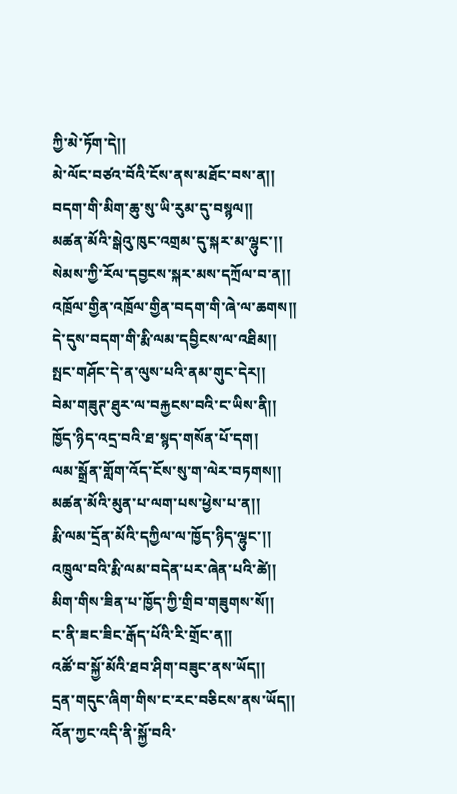ཀྱི་མེ་ཏོག་དེ།།
མེ་ལོང་བཙའ་བོའི་ངོས་ནས་མཐོང་བས་ན།།
བདག་གི་མིག་ཆུ་སུ་ཡི་རུམ་དུ་བསྙལ།།
མཚན་མོའི་སྒེའུ་ཁུང་འགྲམ་དུ་སྐར་མ་ལྷུང་།།
སེམས་ཀྱི་རོལ་དབྱངས་སྐར་མས་དཀྲོལ་བ་ན།།
འཁྲོལ་གྱིན་འཁྲོལ་གྱིན་བདག་གི་ཞེ་ལ་ཆགས།།
དེ་དུས་བདག་གི་རྨི་ལམ་དབྱིངས་ལ་འཐིམ།།
སྤང་གཤོང་དེ་ན་ལུས་པའི་ནམ་གུང་དེར།།
བེམ་གཟུཊ་ཐུར་ལ་བརྐྱངས་བའི་ང་ཡིས་ནི།།
ཁྱོད་ཉིད་འདྲ་བའི་ཐ་སྙད་གསོན་པོ་དག།
ལམ་སྒྲོན་གློག་འོད་ངོས་སུ་ག་ལེར་བཏགས།།
མཚན་མོའི་མུན་པ་ལག་པས་ཕྱེས་པ་ན།།
རྨི་ལམ་དྲོན་མོའི་དཀྱིལ་ལ་ཁྱོད་ཉིད་ལྷུང་།།
འཁྲུལ་བའི་རྨི་ལམ་བདེན་པར་ཞེན་པའི་ཚེ།།
མིག་གིས་ཟིན་པ་ཁྱོད་ཀྱི་གྲིབ་གཟུགས་སོ།།
ང་ནི་ཟང་ཟིང་རྒོད་པོའི་རི་གྲོང་ན།།
འཚོ་བ་སྐྱོ་མོའི་ཐབ་ཤིག་བཟུང་ནས་ཡོད།།
དྲན་གདུང་ཞིག་གིས་ང་རང་བཅིངས་ནས་ཡོད།།
འོན་ཀྱང་འདི་ནི་སྐྱོ་བའི་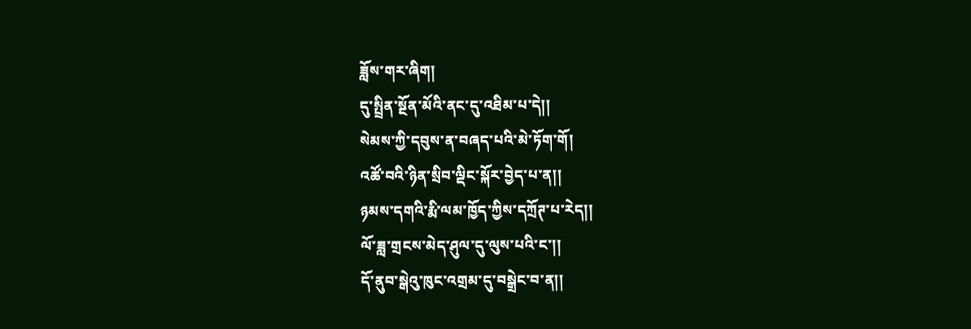ཟློས་གར་ཞིག།
དུ་སྤྲིན་སྔོན་མོའི་ནང་དུ་འཐིམ་པ་དེ།།
སེམས་ཀྱི་དབུས་ན་བཞད་པའི་མེ་ཏོག་གོ།
འཚོ་བའི་ཉིན་སྲིབ་ལྡིང་སྐོར་བྱེད་པ་ན།།
ཉམས་དགའི་རྨི་ལམ་ཁྱོད་ཀྱིས་དཀྲོཊ་པ་རེད།།
ལོ་ཟླ་གྲངས་མེད་ཤུལ་དུ་ལུས་པའི་ང་།།
དོ་ནུབ་སྒེའུ་ཁུང་འགྲམ་དུ་བསྒྲེང་བ་ན།།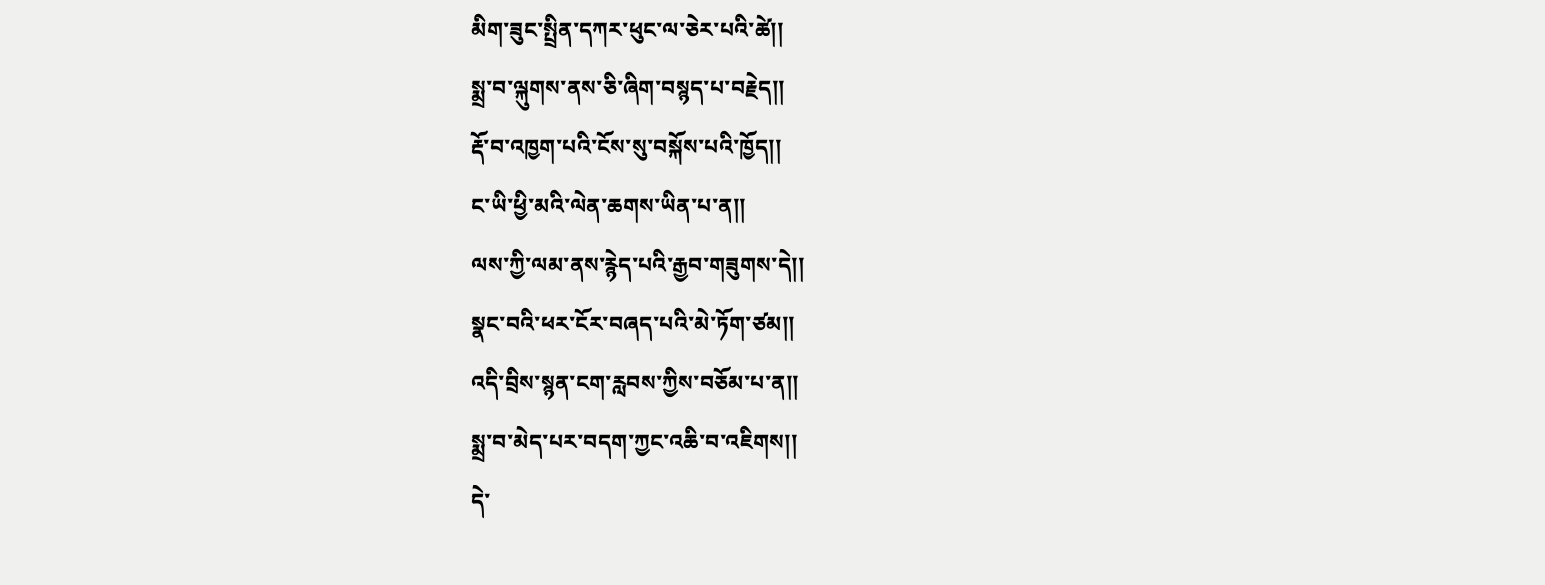མིག་ཟུང་སྤྲིན་དཀར་ཕུང་ལ་ཅེར་པའི་ཚེ།།
སྨྲ་བ་ལྐུགས་ནས་ཅི་ཞིག་བསྙད་པ་བརྗེད།།
རྡོ་བ་འཁྱག་པའི་ངོས་སུ་བསྐོས་པའི་ཁྱོད།།
ང་ཡི་ཕྱི་མའི་ལེན་ཆགས་ཡིན་པ་ན།།
ལས་ཀྱི་ལམ་ནས་རྙེད་པའི་རྒྱབ་གཟུགས་དེ།།
སྣང་བའི་ཕར་ངོར་བཞད་པའི་མེ་ཏོག་ཙམ།།
འདི་བྲིས་སྙན་ངག་རླབས་ཀྱིས་བཅོམ་པ་ན།།
སྨྲ་བ་མེད་པར་བདག་ཀྱང་འཆི་བ་འཇིགས།།
དེ་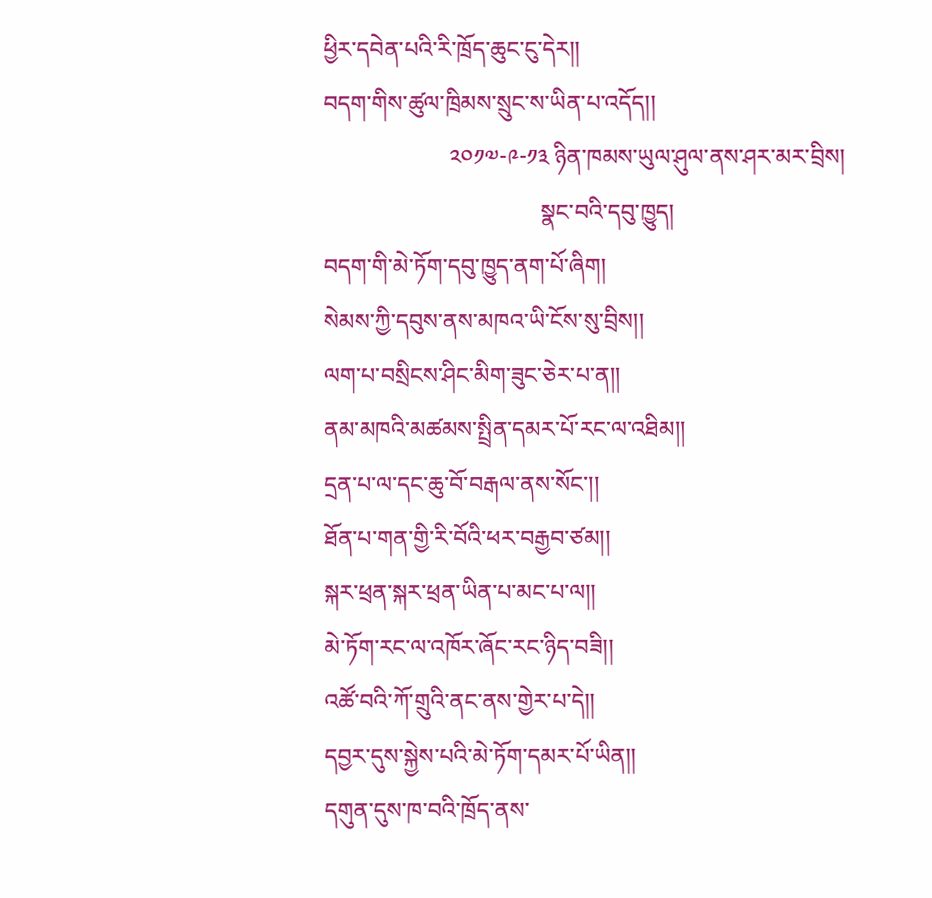ཕྱིར་དབེན་པའི་རི་ཁྲོད་ཆུང་ངུ་དེར།།
བདག་གིས་ཚུལ་ཁྲིམས་སྲུང་ས་ཡིན་པ་འདོད།།
                      ༢༠༡༧-༩-༡༣ ཉིན་ཁམས་ཡུལ་ཤུལ་ནས་ཤར་མར་བྲིས།
                                      སྣང་བའི་དབུ་ཁྱུད།
བདག་གི་མེ་ཏོག་དབུ་ཁྱུད་ནག་པོ་ཞིག།
སེམས་ཀྱི་དབུས་ནས་མཁའ་ཡི་ངོས་སུ་བྲིས།།
ལག་པ་བསྲིངས་ཤིང་མིག་ཟུང་ཅེར་པ་ན།།
ནམ་མཁའི་མཚམས་སྤྲིན་དམར་པོ་རང་ལ་འཐིམ།།
དྲན་པ་ལ་དང་ཆུ་བོ་བརྒལ་ནས་སོང་།།
ཐོན་པ་གན་གྱི་རི་བོའི་ཕར་བརྒྱབ་ཙམ།།
སྐར་ཕྲན་སྐར་ཕྲན་ཡིན་པ་མང་པ་ལ།།
མེ་ཏོག་རང་ལ་འཁོར་ཞོང་རང་ཉིད་བཟི།།
འཚོ་བའི་ཀོ་གྲུའི་ནང་ནས་གྱེར་པ་དེ།།
དབྱར་དུས་སྐྱེས་པའི་མེ་ཏོག་དམར་པོ་ཡིན།།
དགུན་དུས་ཁ་བའི་ཁྲོད་ནས་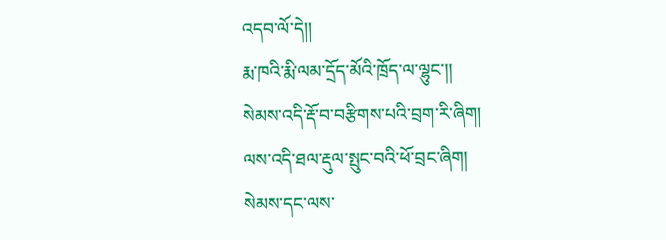འདབ་ལོ་དེ།།
རྨ་ཁའི་རྨི་ལམ་དྲོད་མོའི་ཁྲོད་ལ་ལྷུང་།།
སེམས་འདི་རྡོ་བ་བརྩིགས་པའི་བྲག་རི་ཞིག།
ལས་འདི་ཐལ་རྡུལ་སྤུང་བའི་ཕོ་བྲང་ཞིག།
སེམས་དང་ལས་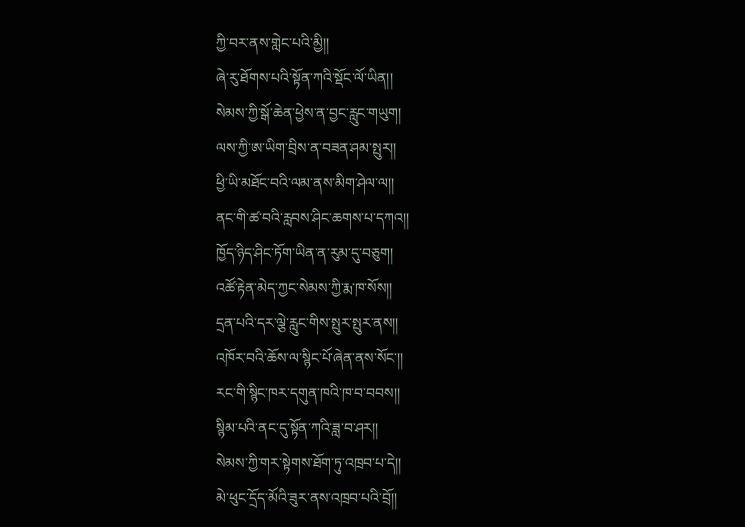ཀྱི་བར་ནས་གླེང་པའི་མྱི།།
ཞེ་རུ་ཐོགས་པའི་སྟོན་ཀའི་སྡོང་ལོ་ཡིན།།
སེམས་ཀྱི་སྒོ་ཆེན་ཕྱེས་ན་བྱང་རླུང་གཡུག།
ལས་ཀྱི་ཨ་ཡིག་བྲིས་ན་བཟན་ཤམ་སྤུར།།
ཕྱི་ཡི་མཐོང་བའི་ལམ་ནས་མིག་ཤེལ་ལ།།
ནང་གི་ཚ་བའི་རླབས་ཤིང་ཆགས་པ་དཀའ།།
ཁྱོད་ཉིད་ཤིང་ཏོག་ཡིན་ན་རུམ་དུ་བཅུག།
འཚོ་རྟེན་མེད་ཀྱང་སེམས་ཀྱི་རྨ་ཁ་སོས།།
དྲན་པའི་དར་ལྕེ་རླུང་གིས་སྤུར་སྤུར་ནས།།
འཁོར་བའི་ཆོས་ལ་སྙིང་པོ་ཞེན་ནས་སོང་།།
རང་གི་སྙིང་ཁར་དགུན་ཁའི་ཁ་བ་བབས།།
སྙིམ་པའི་ནང་དུ་སྟོན་ཀའི་ཟླ་བ་ཤར།།
སེམས་ཀྱི་གར་སྟེགས་ཐོག་ཏུ་འཁྲབ་པ་དེ།།
མེ་ཕུང་དྲོད་མོའི་ཟུར་ནས་འཁྲབ་པའི་བྲོ།།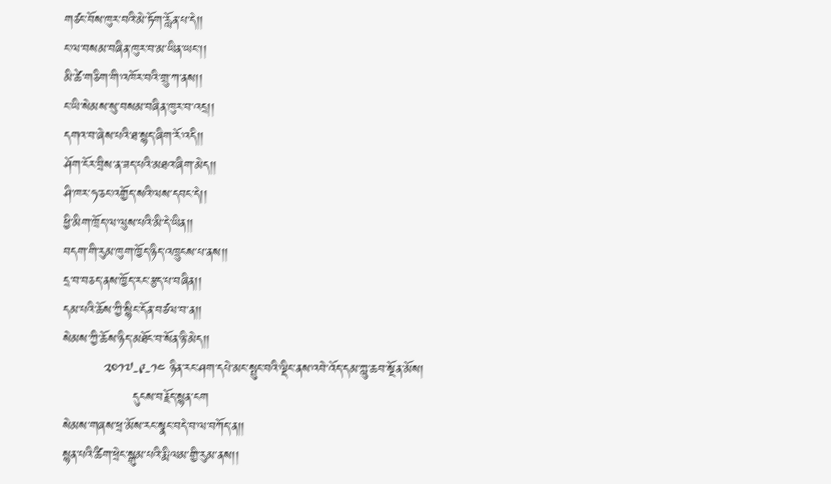གཙང་བོས་ཁུར་བའི་མེ་ཏོག་རློན་པ་དེ།།
ང་ལ་བསམ་བཞིན་ཁུར་བ་མ་ཡིན་ཡང་།།
མི་ཚེ་གཅིག་གི་འཁོར་བའི་གྲུ་ཀ་ནས།།
ང་ཡི་སེམས་སུ་བསམ་བཞིན་ཁུར་བ་འདྲ།།
དགའ་བ་ཞེས་པའི་ཐ་སྙད་ཞིག་རོ་འདི།།
ཤོག་ངོར་བྲིས་ན་ཟད་པའི་མཐའ་ཞིག་མེད།།
ཤི་ཁར་ཧ་ཅང་འགྱོད་སའི་ལས་དབང་དེ།།
ཕྱི་མིག་ཁྲོད་ལ་ལུས་པའི་མི་དེ་ཡིན།།
བདག་གི་རུམ་ཁུག་ཁྱོད་ཉིད་འཁྲུངས་པ་ནས།།
དྲ་བ་བཅད་ནས་ཁྱོད་རང་རྩད་པ་བཞིན།།
དམ་པའི་ཆོས་ཀྱི་སྙིང་དོན་བཙལ་བ་ན།།
སེམས་ཀྱི་ཆོས་ཉིད་མཐོང་བ་སོན་ཉི་མེད།།
         ༢༠༡༧-༩-༡༤ ཉིན་རང་ཤག་དཔེ་མང་སྤུང་བའི་ལྡིང་ནས་འབེ་འོད་དམ་ཀླུ་ཆབ་སྔོན་མོས།
                དུངས་བརྗོད་སྙན་ངག
སེམས་གཞས་ཕྲ་མོས་རང་སྣང་བདེ་བ་ལ་བཀོད་ན།།
སྙན་པའི་ཚིག་ཕྲེང་སྒུམ་པའི་རྨི་ལམ་གྱི་རུམ་ནས།།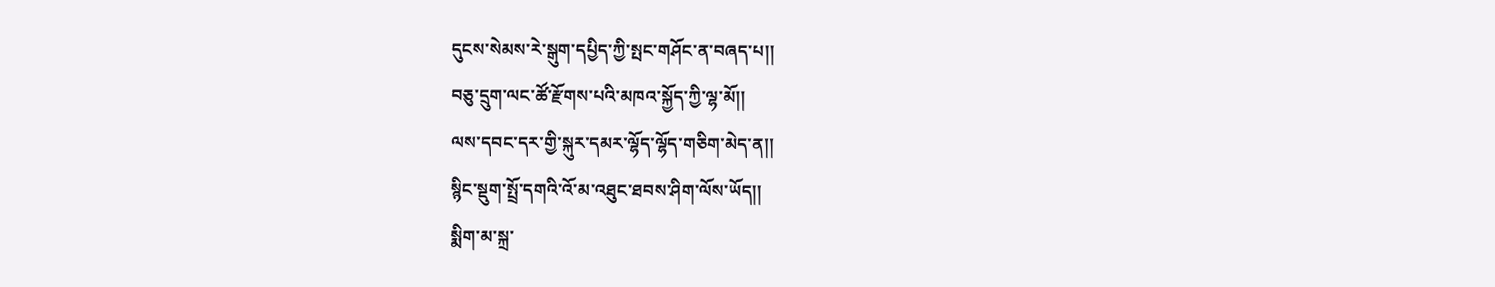དུངས་སེམས་རེ་སྒུག་དཔྱིད་ཀྱི་སྤང་གཤོང་ན་བཞད་པ།།
བཅུ་དྲུག་ལང་ཚོ་རྫོགས་པའི་མཁའ་སྐྱོད་ཀྱི་ལྷ་མོ།།
ལས་དབང་དར་གྱི་སྐུར་དམར་ལྷོད་ལྷོད་གཅིག་མེད་ན།།
སྙིང་སྡུག་སྤྲོ་དགའི་འོ་མ་འཐུང་ཐབས་ཤིག་ལོས་ཡོད།།
སྨིག་མ་སྐྲ་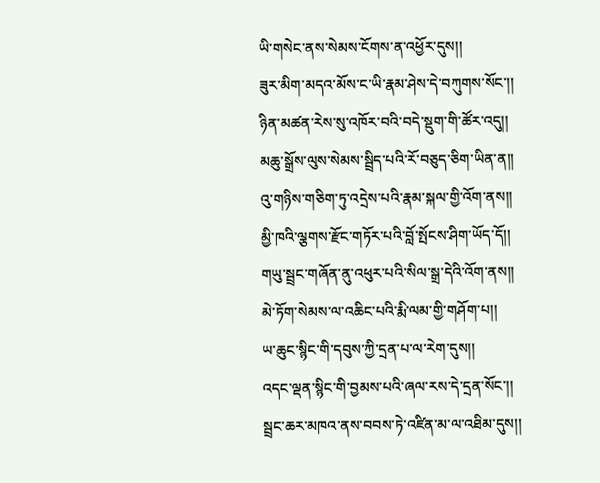ཡི་གསེང་ནས་སེམས་ངོགས་ན་འཕྱོར་དུས།།
ཟུར་མིག་མདའ་མོས་ང་ཡི་རྣམ་ཤེས་དེ་བཀུགས་སོང་།།
ཉིན་མཚན་རེས་སུ་འཁོར་བའི་བདེ་སྡུག་གི་ཚོར་འདུ།།
མཆུ་སྒྲོས་ལུས་སེམས་སྦྲིད་པའི་རོ་བཅུད་ཅིག་ཡིན་ན།།
འུ་གཉིས་གཅིག་ཏུ་འདྲེས་པའི་རྣམ་སྐལ་གྱི་འོག་ནས།།
མྱི་ཁའི་ལྕགས་རྫོང་གཏོར་པའི་བློ་སྤོངས་ཤིག་ཡོད་དོ།།
གཡུ་སྦྲང་གཞོན་ནུ་འཕུར་པའི་སིལ་སྒྲ་དེའི་འོག་ནས།།
མེ་ཏོག་སེམས་ལ་འཆིང་པའི་རྨི་ལམ་གྱི་གཤོག་པ།།
ཡ་ཆུང་སྙིང་གི་དབུས་ཀྱི་དྲན་པ་ལ་རེག་དུས།།
འདང་ལྡན་སྙིང་གི་བྱམས་པའི་ཞལ་རས་དེ་དྲན་སོང་།།
སྦྲང་ཆར་མཁའ་ནས་བབས་ཏེ་འཛིན་མ་ལ་འཐིམ་དུས།།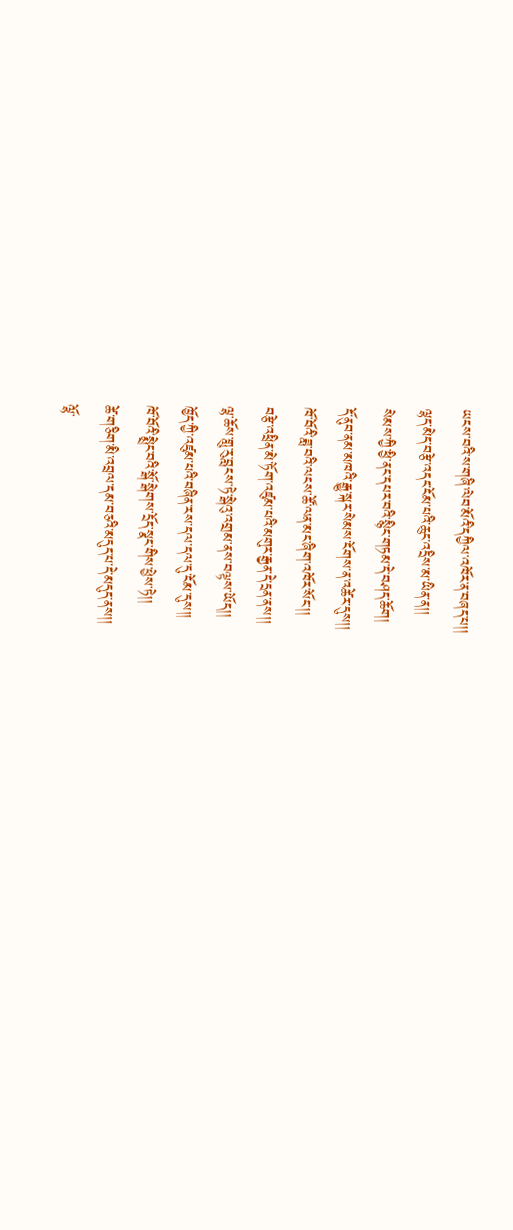ཡངས་བའི་ས་གཞི་ལེབ་མོའི་དཀྱིལ་འཁོར་ན་བཞད་པ།།
ལྷད་མེད་བརྩེ་འདང་ངོམ་པའི་ཆུང་འདྲིས་མ་ཡིན་ན།།
སེམས་ཀྱི་ཕྱི་ནང་དཔར་བའི་སྙིང་གཏམ་དེ་བཤད་ཆོག།
དོ་ནུབ་ནམ་མཁའི་རྒྱུ་སྐར་སེམས་ངོགས་ན་འཚེར་དུས།།
ཁོ་བོའི་ཟླ་བའི་ལངས་ཚོ་ལན་མང་ཞིག་འཁོར་སོང་།།
བརྩེ་འཕྲིན་མེ་ཏོག་འཛུམ་པའི་མགུར་རྒྱན་དེ་དྲན་ནས།།
ལྷ་ཆོས་གླུ་རུ་བླངས་ཏེ་སྒེའུ་འགྲམ་ནས་བལྟས་ཡོད།།
ཁྱོད་ཀྱི་འཛུམ་པའི་བཞིན་རས་དལ་དལ་དུ་ངོམ་དུས།།
ཁོ་བོའི་སྨྲེང་བའི་སྒོ་སྒེགས་དྲོད་སྣང་གིས་ཕྱེས་ཏེ།།
ཚེ་གཅིག་མི་འབྲལ་དམ་བཅའི་མདུད་པ་དེ་མདུད་ནས།།
ལྷོ་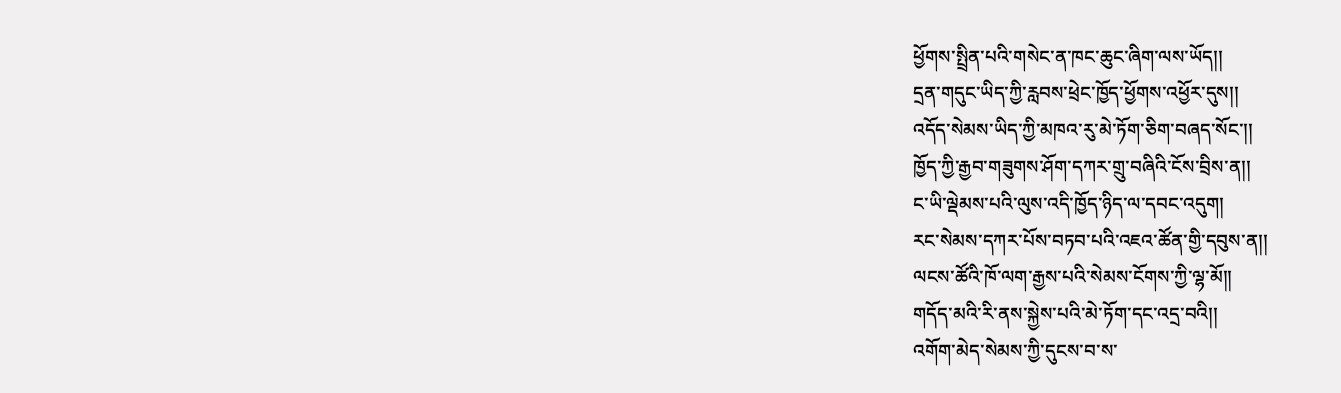ཕྱོགས་སྤྲིན་པའི་གསེང་ན་ཁང་ཆུང་ཞིག་ལས་ཡོད།།
དྲན་གདུང་ཡིད་ཀྱི་རླབས་ཕྲེང་ཁྱོད་ཕྱོགས་འཕྱོར་དུས།།
འདོད་སེམས་ཡིད་ཀྱི་མཁའ་རུ་མེ་ཏོག་ཅིག་བཞད་སོང་།།
ཁྱོད་ཀྱི་རྒྱབ་གཟུགས་ཤོག་དཀར་གྲུ་བཞིའི་ངོས་བྲིས་ན།།
ང་ཡི་ལྡེམས་པའི་ལུས་འདི་ཁྱོད་ཉིད་ལ་དབང་འདུག།
རང་སེམས་དཀར་པོས་བཏབ་པའི་འཇའ་ཚོན་གྱི་དབུས་ན།།
ལངས་ཚོའི་ཁོ་ལག་རྒྱས་པའི་སེམས་ངོགས་ཀྱི་ལྷ་མོ།།
གདོད་མའི་རི་ནས་སྐྱེས་པའི་མེ་ཏོག་དང་འདྲ་བའི།།
འགོག་མེད་སེམས་ཀྱི་དུངས་བ་ས་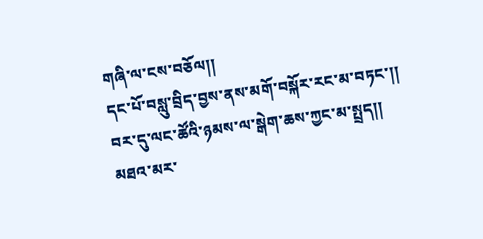གཞི་ལ་ངས་བཅོལ།།
དང་པོ་བསླུ་བྲིད་བྱས་ནས་མགོ་བསྐོར་རང་མ་བཏང་།།
བར་དུ་ལང་ཚོའི་ཉམས་ལ་སྒེག་ཆས་ཀྱང་མ་སྤྲད།།
མཐའ་མར་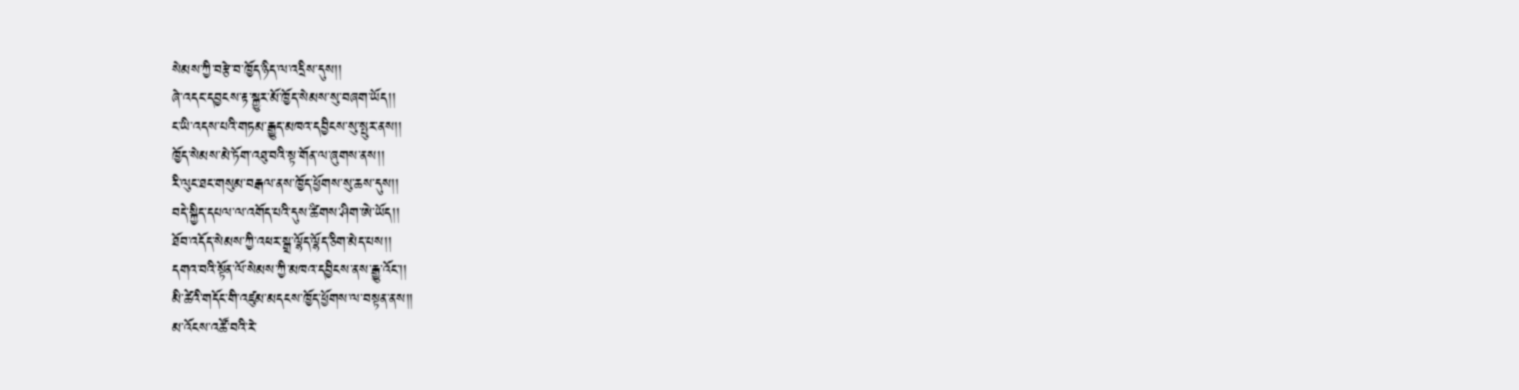སེམས་ཀྱི་བརྩེ་བ་ཁྱོད་ཉིད་ལ་འདྲིས་དུས།།
ཞེ་འདང་དབྱངས་རྟ་སྐྱུར་མོ་ཁྱོད་སེམས་སུ་བཞག་ཡོད།།
ང་ཡི་འདས་པའི་གཏམ་རྒྱུད་མཁའ་དབྱིངས་སུ་སྤུར་ནས།།
ཁྱོད་སེམས་མེ་ཏོག་འཐུ་བའི་སྟ་གོན་ལ་ཞུགས་ནས།།
རི་ལུང་ཐང་གསུམ་བརྒལ་ནས་ཁྱོད་ཕྱོགས་སུ་ཆས་དུས།།
བདེ་སྐྱིད་དཔལ་ལ་འགོད་པའི་དུས་ཚིགས་ཤིག་ཨེ་ཡོད།།
ཐོབ་འདོད་སེམས་ཀྱི་འཕར་སྒྲ་ལྷོད་ལྷོད་ཅིག་མེད་པས།།
དགའ་བའི་སྟོན་ལོ་སེམས་ཀྱི་མཁའ་དབྱིངས་ནས་རྒྱུ་འོང་།།
མི་ཚེའི་གདོང་གི་འཛུམ་མདངས་ཁྱོད་ཕྱོགས་ལ་བསྟན་ནས།།
མ་འོངས་འཚོ་བའི་རེ་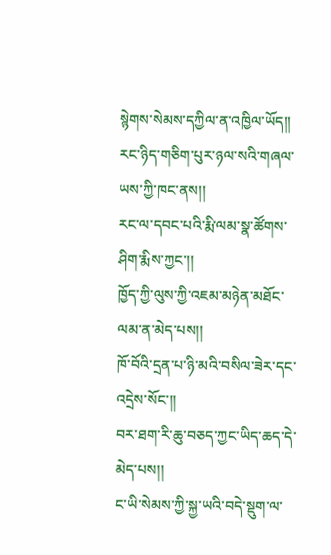སྙེགས་སེམས་དཀྱིལ་ན་འཁྱིལ་ཡོད།།
རང་ཉིད་གཅིག་པུར་ཉལ་སའི་གཞལ་ཡས་ཀྱི་ཁང་ནས།།
རང་ལ་དབང་པའི་རྨི་ལམ་སྣ་ཚོགས་ཤིག་རྨིས་ཀྱང་།།
ཁྱོད་ཀྱི་ལུས་ཀྱི་འཇམ་མཉེན་མཐོང་ལམ་ན་མེད་པས།།
ཁོ་བོའི་དྲན་པ་ཉི་མའི་བསིལ་ཟེར་དང་འདྲེས་སོང་།།
བར་ཐག་རི་ཆུ་བཅད་ཀྱང་ཡིད་ཆད་དེ་མེད་པས།།
ང་ཡི་སེམས་ཀྱི་སྐྱ་ཡའི་བདེ་སྡུག་ལ་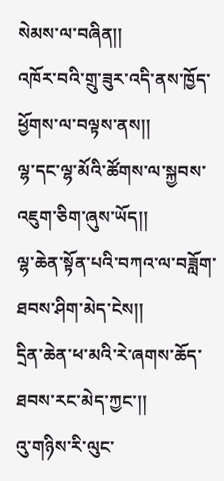སེམས་ལ་བཞིན།།
འཁོར་བའི་གྲུ་ཟུར་འདི་ནས་ཁྱོད་ཕྱོགས་ལ་བལྟས་ནས།།
ལྷ་དང་ལྷ་མོའི་ཚོགས་ལ་སྐྱབས་འཇུག་ཅིག་ཞུས་ཡོད།།
ལྷ་ཆེན་སྟོན་པའི་བཀའ་ལ་བཟློག་ཐབས་ཤིག་མེད་ངེས།།
དྲིན་ཆེན་ཕ་མའི་རེ་ཞགས་ཆོད་ཐབས་རང་མེད་ཀྱང་།།
འུ་གཉིས་རི་ལུང་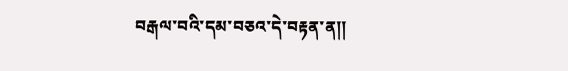བརྒལ་བའི་དམ་བཅའ་དེ་བརྟན་ན།།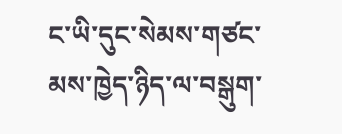ང་ཡི་དུང་སེམས་གཙང་མས་ཁྱེད་ཉིད་ལ་བསྒུག་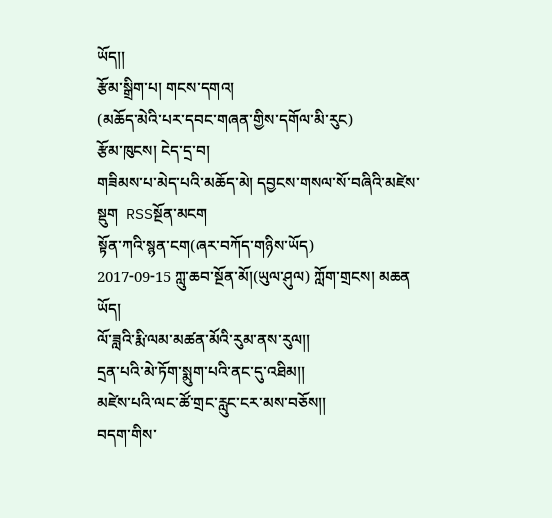ཡོད།།
རྩོམ་སྒྲིག་པ། གངས་དགའ།
(མཆོད་མེའི་པར་དབང་གཞན་གྱིས་དགོལ་མི་རུང)
རྩོམ་ཁུངས། ངེད་དྲ་བ།
གཟིམས་པ་མེད་པའི་མཆོད་མེ། དབྱངས་གསལ་སོ་བཞིའི་མཛེས་སྡུག  RSSསྔོན་མངག
སྟོན་ཀའི་སྙན་ངག(ཞར་བཀོད་གཉིས་ཡོད)
2017-09-15 ཀླུ་ཆབ་སྔོན་མོ།(ཡུལ་ཤུལ) ཀློག་གྲངས། མཆན ཡོད།
ལོ་ཟླའི་རྨི་ལམ་མཚན་མོའི་རུམ་ནས་རུལ།།
དྲན་པའི་མེ་ཏོག་སྨུག་པའི་ནང་དུ་འཐིམ།།
མཛེས་པའི་ལང་ཚོ་གྲང་རླུང་ངར་མས་བཅོས།།
བདག་གིས་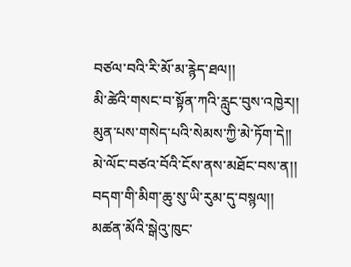བཙལ་བའི་རི་མོ་མ་རྙེད་ཐལ།།
མི་ཚེའི་གསང་བ་སྟོན་ཀའི་རླུང་བུས་འཁྱེར།།
མུན་པས་གསེད་པའི་སེམས་ཀྱི་མེ་ཏོག་དེ།།
མེ་ལོང་བཙའ་བོའི་ངོས་ནས་མཐོང་བས་ན།།
བདག་གི་མིག་ཆུ་སུ་ཡི་རུམ་དུ་བསྙལ།།
མཚན་མོའི་སྒེའུ་ཁུང་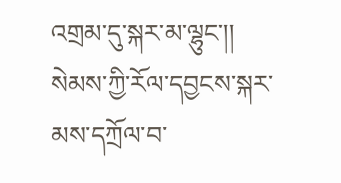འགྲམ་དུ་སྐར་མ་ལྷུང་།།
སེམས་ཀྱི་རོལ་དབྱངས་སྐར་མས་དཀྲོལ་བ་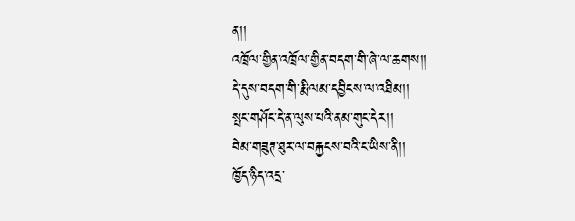ན།།
འཁྲོལ་གྱིན་འཁྲོལ་གྱིན་བདག་གི་ཞེ་ལ་ཆགས།།
དེ་དུས་བདག་གི་རྨི་ལམ་དབྱིངས་ལ་འཐིམ།།
སྤང་གཤོང་དེ་ན་ལུས་པའི་ནམ་གུང་དེར།།
བེམ་གཟུཊ་ཐུར་ལ་བརྐྱངས་བའི་ང་ཡིས་ནི།།
ཁྱོད་ཉིད་འདྲ་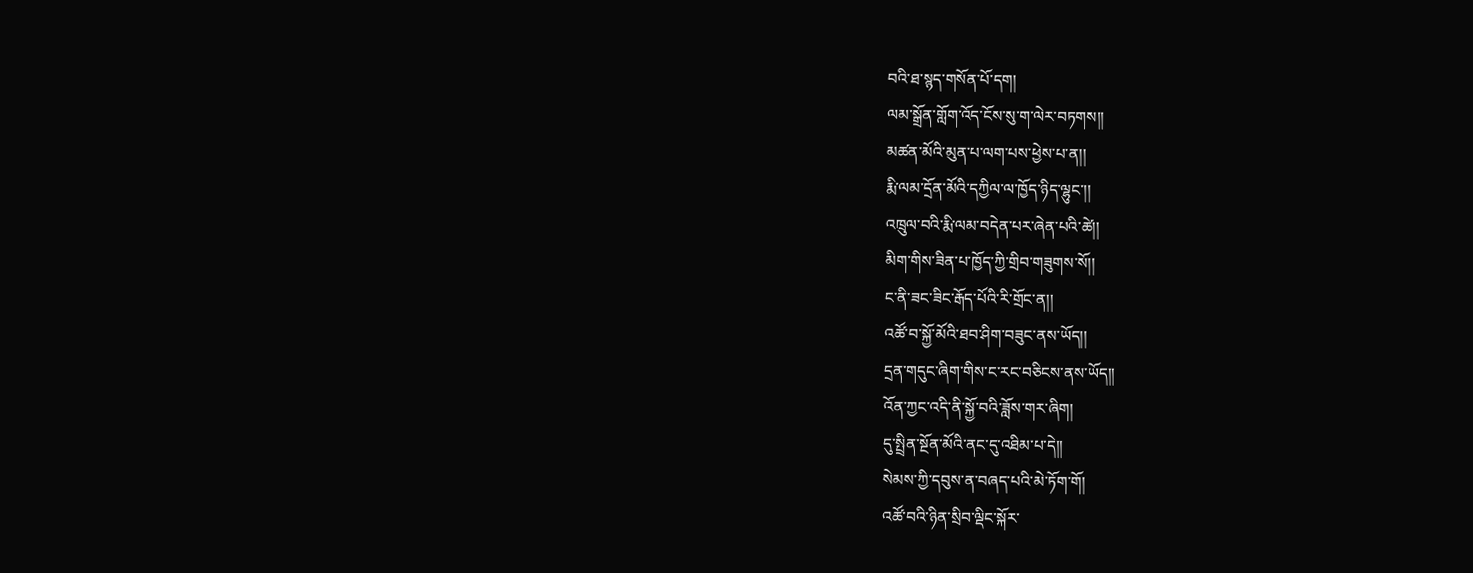བའི་ཐ་སྙད་གསོན་པོ་དག།
ལམ་སྒྲོན་གློག་འོད་ངོས་སུ་ག་ལེར་བཏགས།།
མཚན་མོའི་མུན་པ་ལག་པས་ཕྱེས་པ་ན།།
རྨི་ལམ་དྲོན་མོའི་དཀྱིལ་ལ་ཁྱོད་ཉིད་ལྷུང་།།
འཁྲུལ་བའི་རྨི་ལམ་བདེན་པར་ཞེན་པའི་ཚེ།།
མིག་གིས་ཟིན་པ་ཁྱོད་ཀྱི་གྲིབ་གཟུགས་སོ།།
ང་ནི་ཟང་ཟིང་རྒོད་པོའི་རི་གྲོང་ན།།
འཚོ་བ་སྐྱོ་མོའི་ཐབ་ཤིག་བཟུང་ནས་ཡོད།།
དྲན་གདུང་ཞིག་གིས་ང་རང་བཅིངས་ནས་ཡོད།།
འོན་ཀྱང་འདི་ནི་སྐྱོ་བའི་ཟློས་གར་ཞིག།
དུ་སྤྲིན་སྔོན་མོའི་ནང་དུ་འཐིམ་པ་དེ།།
སེམས་ཀྱི་དབུས་ན་བཞད་པའི་མེ་ཏོག་གོ།
འཚོ་བའི་ཉིན་སྲིབ་ལྡིང་སྐོར་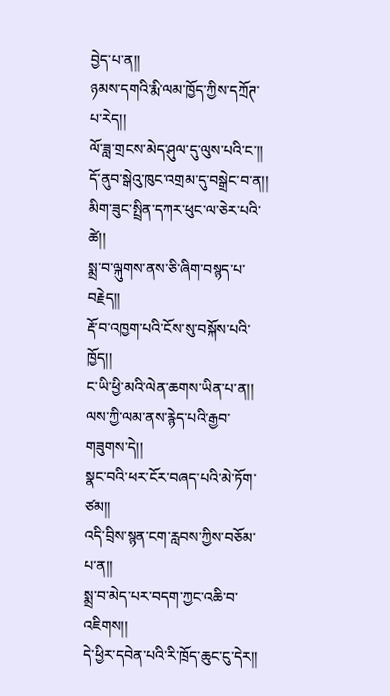བྱེད་པ་ན།།
ཉམས་དགའི་རྨི་ལམ་ཁྱོད་ཀྱིས་དཀྲོཊ་པ་རེད།།
ལོ་ཟླ་གྲངས་མེད་ཤུལ་དུ་ལུས་པའི་ང་།།
དོ་ནུབ་སྒེའུ་ཁུང་འགྲམ་དུ་བསྒྲེང་བ་ན།།
མིག་ཟུང་སྤྲིན་དཀར་ཕུང་ལ་ཅེར་པའི་ཚེ།།
སྨྲ་བ་ལྐུགས་ནས་ཅི་ཞིག་བསྙད་པ་བརྗེད།།
རྡོ་བ་འཁྱག་པའི་ངོས་སུ་བསྐོས་པའི་ཁྱོད།།
ང་ཡི་ཕྱི་མའི་ལེན་ཆགས་ཡིན་པ་ན།།
ལས་ཀྱི་ལམ་ནས་རྙེད་པའི་རྒྱབ་གཟུགས་དེ།།
སྣང་བའི་ཕར་ངོར་བཞད་པའི་མེ་ཏོག་ཙམ།།
འདི་བྲིས་སྙན་ངག་རླབས་ཀྱིས་བཅོམ་པ་ན།།
སྨྲ་བ་མེད་པར་བདག་ཀྱང་འཆི་བ་འཇིགས།།
དེ་ཕྱིར་དབེན་པའི་རི་ཁྲོད་ཆུང་ངུ་དེར།།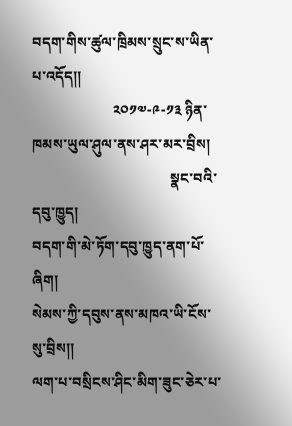བདག་གིས་ཚུལ་ཁྲིམས་སྲུང་ས་ཡིན་པ་འདོད།།
                      ༢༠༡༧-༩-༡༣ ཉིན་ཁམས་ཡུལ་ཤུལ་ནས་ཤར་མར་བྲིས།
                                      སྣང་བའི་དབུ་ཁྱུད།
བདག་གི་མེ་ཏོག་དབུ་ཁྱུད་ནག་པོ་ཞིག།
སེམས་ཀྱི་དབུས་ནས་མཁའ་ཡི་ངོས་སུ་བྲིས།།
ལག་པ་བསྲིངས་ཤིང་མིག་ཟུང་ཅེར་པ་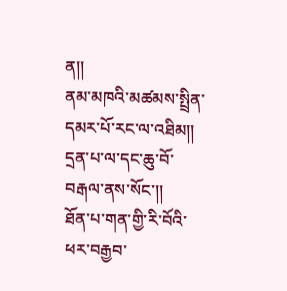ན།།
ནམ་མཁའི་མཚམས་སྤྲིན་དམར་པོ་རང་ལ་འཐིམ།།
དྲན་པ་ལ་དང་ཆུ་བོ་བརྒལ་ནས་སོང་།།
ཐོན་པ་གན་གྱི་རི་བོའི་ཕར་བརྒྱབ་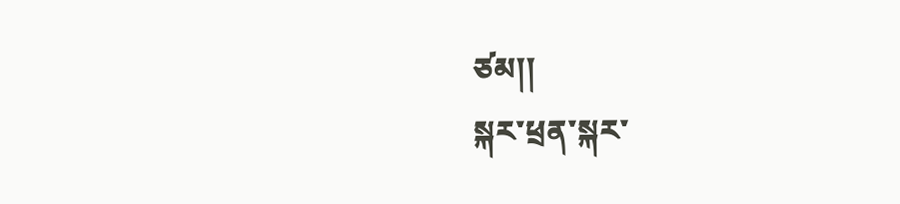ཙམ།།
སྐར་ཕྲན་སྐར་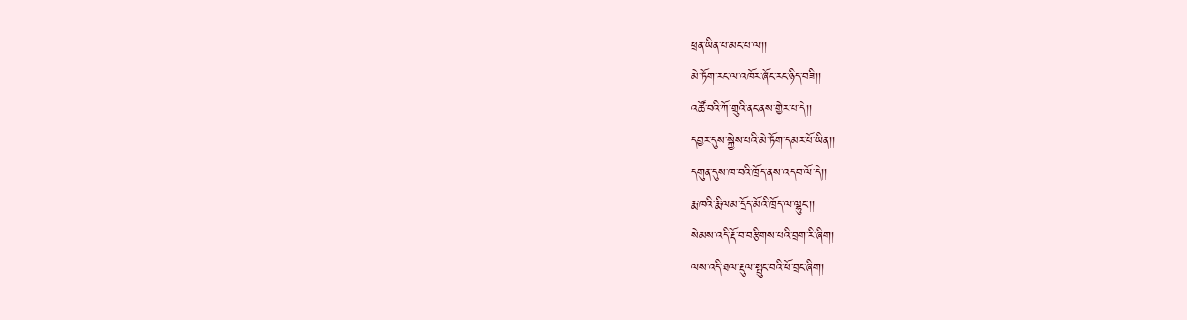ཕྲན་ཡིན་པ་མང་པ་ལ།།
མེ་ཏོག་རང་ལ་འཁོར་ཞོང་རང་ཉིད་བཟི།།
འཚོ་བའི་ཀོ་གྲུའི་ནང་ནས་གྱེར་པ་དེ།།
དབྱར་དུས་སྐྱེས་པའི་མེ་ཏོག་དམར་པོ་ཡིན།།
དགུན་དུས་ཁ་བའི་ཁྲོད་ནས་འདབ་ལོ་དེ།།
རྨ་ཁའི་རྨི་ལམ་དྲོད་མོའི་ཁྲོད་ལ་ལྷུང་།།
སེམས་འདི་རྡོ་བ་བརྩིགས་པའི་བྲག་རི་ཞིག།
ལས་འདི་ཐལ་རྡུལ་སྤུང་བའི་ཕོ་བྲང་ཞིག།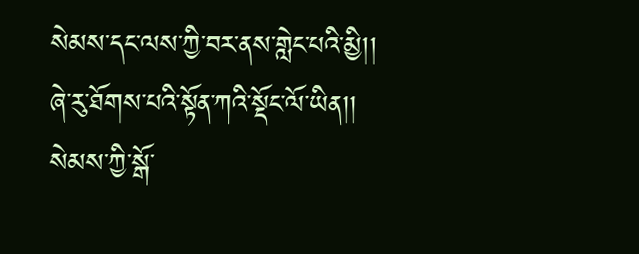སེམས་དང་ལས་ཀྱི་བར་ནས་གླེང་པའི་མྱི།།
ཞེ་རུ་ཐོགས་པའི་སྟོན་ཀའི་སྡོང་ལོ་ཡིན།།
སེམས་ཀྱི་སྒོ་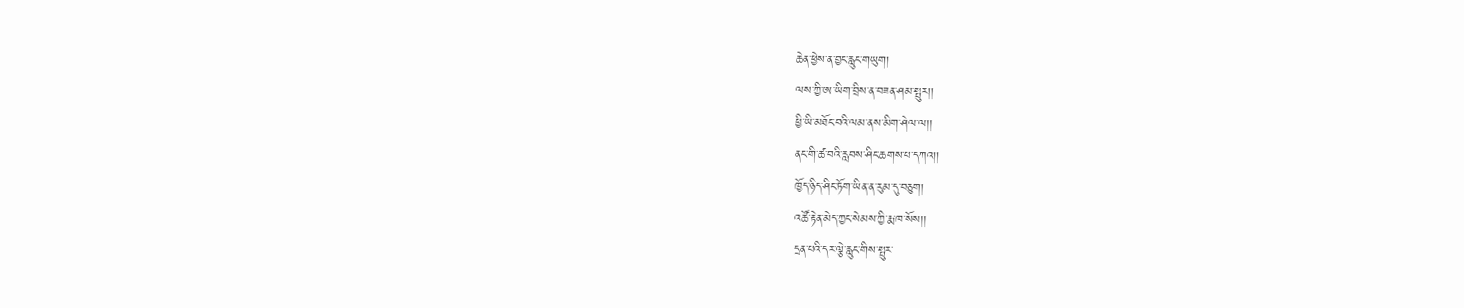ཆེན་ཕྱེས་ན་བྱང་རླུང་གཡུག།
ལས་ཀྱི་ཨ་ཡིག་བྲིས་ན་བཟན་ཤམ་སྤུར།།
ཕྱི་ཡི་མཐོང་བའི་ལམ་ནས་མིག་ཤེལ་ལ།།
ནང་གི་ཚ་བའི་རླབས་ཤིང་ཆགས་པ་དཀའ།།
ཁྱོད་ཉིད་ཤིང་ཏོག་ཡིན་ན་རུམ་དུ་བཅུག།
འཚོ་རྟེན་མེད་ཀྱང་སེམས་ཀྱི་རྨ་ཁ་སོས།།
དྲན་པའི་དར་ལྕེ་རླུང་གིས་སྤུར་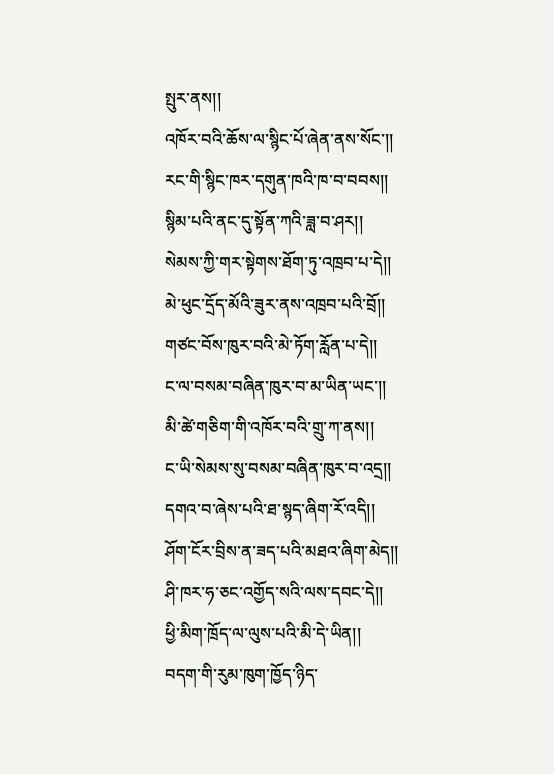སྤུར་ནས།།
འཁོར་བའི་ཆོས་ལ་སྙིང་པོ་ཞེན་ནས་སོང་།།
རང་གི་སྙིང་ཁར་དགུན་ཁའི་ཁ་བ་བབས།།
སྙིམ་པའི་ནང་དུ་སྟོན་ཀའི་ཟླ་བ་ཤར།།
སེམས་ཀྱི་གར་སྟེགས་ཐོག་ཏུ་འཁྲབ་པ་དེ།།
མེ་ཕུང་དྲོད་མོའི་ཟུར་ནས་འཁྲབ་པའི་བྲོ།།
གཙང་བོས་ཁུར་བའི་མེ་ཏོག་རློན་པ་དེ།།
ང་ལ་བསམ་བཞིན་ཁུར་བ་མ་ཡིན་ཡང་།།
མི་ཚེ་གཅིག་གི་འཁོར་བའི་གྲུ་ཀ་ནས།།
ང་ཡི་སེམས་སུ་བསམ་བཞིན་ཁུར་བ་འདྲ།།
དགའ་བ་ཞེས་པའི་ཐ་སྙད་ཞིག་རོ་འདི།།
ཤོག་ངོར་བྲིས་ན་ཟད་པའི་མཐའ་ཞིག་མེད།།
ཤི་ཁར་ཧ་ཅང་འགྱོད་སའི་ལས་དབང་དེ།།
ཕྱི་མིག་ཁྲོད་ལ་ལུས་པའི་མི་དེ་ཡིན།།
བདག་གི་རུམ་ཁུག་ཁྱོད་ཉིད་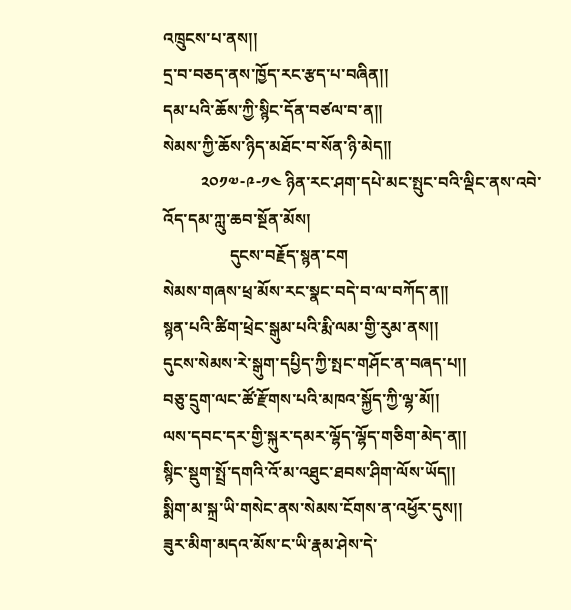འཁྲུངས་པ་ནས།།
དྲ་བ་བཅད་ནས་ཁྱོད་རང་རྩད་པ་བཞིན།།
དམ་པའི་ཆོས་ཀྱི་སྙིང་དོན་བཙལ་བ་ན།།
སེམས་ཀྱི་ཆོས་ཉིད་མཐོང་བ་སོན་ཉི་མེད།།
         ༢༠༡༧-༩-༡༤ ཉིན་རང་ཤག་དཔེ་མང་སྤུང་བའི་ལྡིང་ནས་འབེ་འོད་དམ་ཀླུ་ཆབ་སྔོན་མོས།
                དུངས་བརྗོད་སྙན་ངག
སེམས་གཞས་ཕྲ་མོས་རང་སྣང་བདེ་བ་ལ་བཀོད་ན།།
སྙན་པའི་ཚིག་ཕྲེང་སྒུམ་པའི་རྨི་ལམ་གྱི་རུམ་ནས།།
དུངས་སེམས་རེ་སྒུག་དཔྱིད་ཀྱི་སྤང་གཤོང་ན་བཞད་པ།།
བཅུ་དྲུག་ལང་ཚོ་རྫོགས་པའི་མཁའ་སྐྱོད་ཀྱི་ལྷ་མོ།།
ལས་དབང་དར་གྱི་སྐུར་དམར་ལྷོད་ལྷོད་གཅིག་མེད་ན།།
སྙིང་སྡུག་སྤྲོ་དགའི་འོ་མ་འཐུང་ཐབས་ཤིག་ལོས་ཡོད།།
སྨིག་མ་སྐྲ་ཡི་གསེང་ནས་སེམས་ངོགས་ན་འཕྱོར་དུས།།
ཟུར་མིག་མདའ་མོས་ང་ཡི་རྣམ་ཤེས་དེ་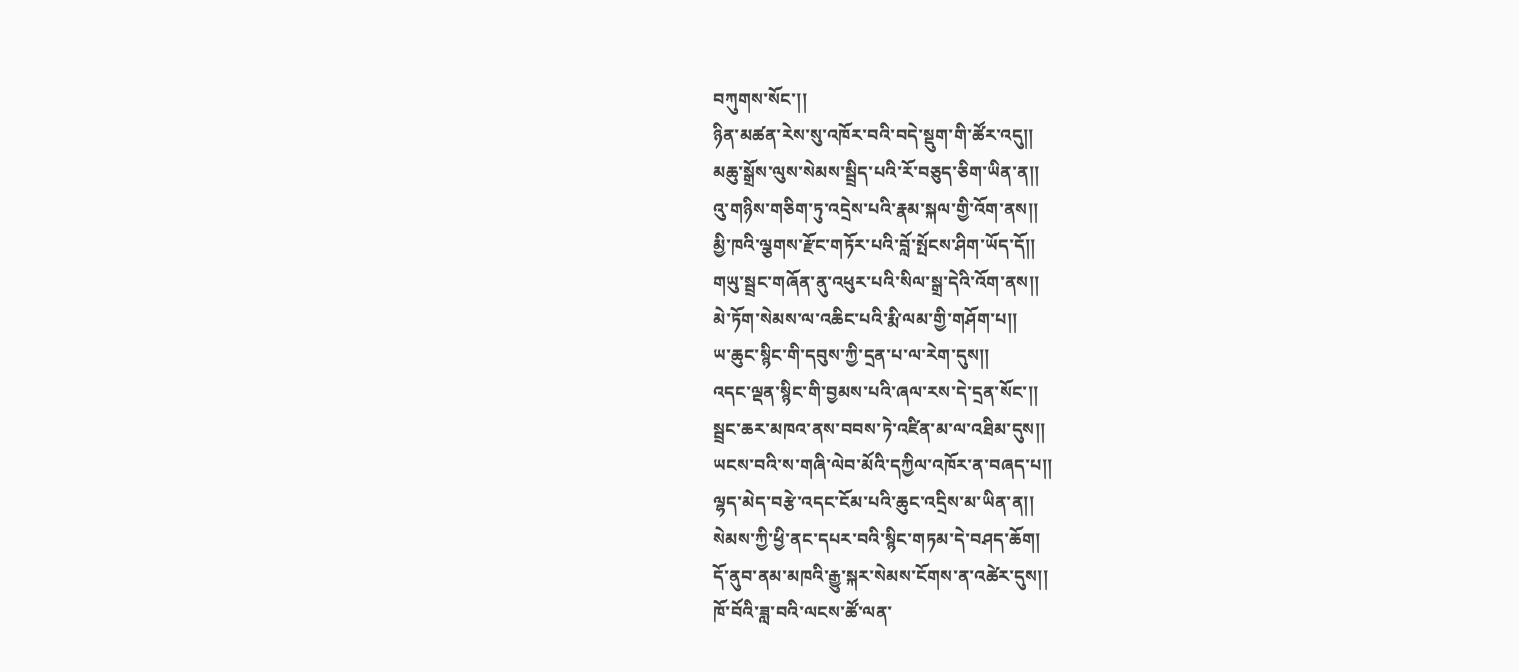བཀུགས་སོང་།།
ཉིན་མཚན་རེས་སུ་འཁོར་བའི་བདེ་སྡུག་གི་ཚོར་འདུ།།
མཆུ་སྒྲོས་ལུས་སེམས་སྦྲིད་པའི་རོ་བཅུད་ཅིག་ཡིན་ན།།
འུ་གཉིས་གཅིག་ཏུ་འདྲེས་པའི་རྣམ་སྐལ་གྱི་འོག་ནས།།
མྱི་ཁའི་ལྕགས་རྫོང་གཏོར་པའི་བློ་སྤོངས་ཤིག་ཡོད་དོ།།
གཡུ་སྦྲང་གཞོན་ནུ་འཕུར་པའི་སིལ་སྒྲ་དེའི་འོག་ནས།།
མེ་ཏོག་སེམས་ལ་འཆིང་པའི་རྨི་ལམ་གྱི་གཤོག་པ།།
ཡ་ཆུང་སྙིང་གི་དབུས་ཀྱི་དྲན་པ་ལ་རེག་དུས།།
འདང་ལྡན་སྙིང་གི་བྱམས་པའི་ཞལ་རས་དེ་དྲན་སོང་།།
སྦྲང་ཆར་མཁའ་ནས་བབས་ཏེ་འཛིན་མ་ལ་འཐིམ་དུས།།
ཡངས་བའི་ས་གཞི་ལེབ་མོའི་དཀྱིལ་འཁོར་ན་བཞད་པ།།
ལྷད་མེད་བརྩེ་འདང་ངོམ་པའི་ཆུང་འདྲིས་མ་ཡིན་ན།།
སེམས་ཀྱི་ཕྱི་ནང་དཔར་བའི་སྙིང་གཏམ་དེ་བཤད་ཆོག།
དོ་ནུབ་ནམ་མཁའི་རྒྱུ་སྐར་སེམས་ངོགས་ན་འཚེར་དུས།།
ཁོ་བོའི་ཟླ་བའི་ལངས་ཚོ་ལན་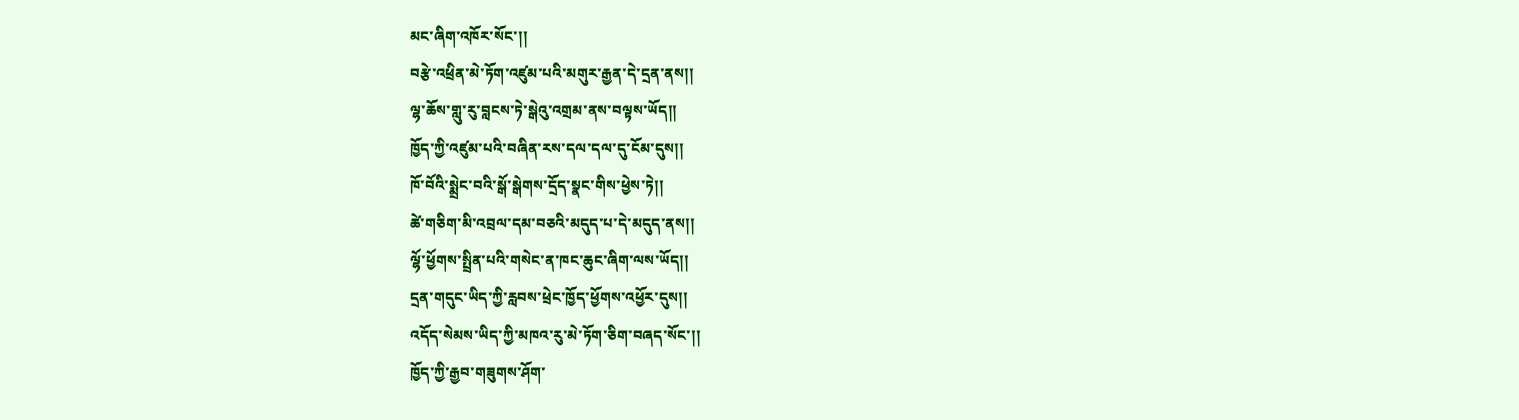མང་ཞིག་འཁོར་སོང་།།
བརྩེ་འཕྲིན་མེ་ཏོག་འཛུམ་པའི་མགུར་རྒྱན་དེ་དྲན་ནས།།
ལྷ་ཆོས་གླུ་རུ་བླངས་ཏེ་སྒེའུ་འགྲམ་ནས་བལྟས་ཡོད།།
ཁྱོད་ཀྱི་འཛུམ་པའི་བཞིན་རས་དལ་དལ་དུ་ངོམ་དུས།།
ཁོ་བོའི་སྨྲེང་བའི་སྒོ་སྒེགས་དྲོད་སྣང་གིས་ཕྱེས་ཏེ།།
ཚེ་གཅིག་མི་འབྲལ་དམ་བཅའི་མདུད་པ་དེ་མདུད་ནས།།
ལྷོ་ཕྱོགས་སྤྲིན་པའི་གསེང་ན་ཁང་ཆུང་ཞིག་ལས་ཡོད།།
དྲན་གདུང་ཡིད་ཀྱི་རླབས་ཕྲེང་ཁྱོད་ཕྱོགས་འཕྱོར་དུས།།
འདོད་སེམས་ཡིད་ཀྱི་མཁའ་རུ་མེ་ཏོག་ཅིག་བཞད་སོང་།།
ཁྱོད་ཀྱི་རྒྱབ་གཟུགས་ཤོག་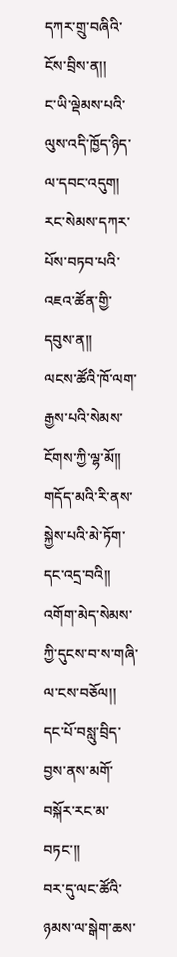དཀར་གྲུ་བཞིའི་ངོས་བྲིས་ན།།
ང་ཡི་ལྡེམས་པའི་ལུས་འདི་ཁྱོད་ཉིད་ལ་དབང་འདུག།
རང་སེམས་དཀར་པོས་བཏབ་པའི་འཇའ་ཚོན་གྱི་དབུས་ན།།
ལངས་ཚོའི་ཁོ་ལག་རྒྱས་པའི་སེམས་ངོགས་ཀྱི་ལྷ་མོ།།
གདོད་མའི་རི་ནས་སྐྱེས་པའི་མེ་ཏོག་དང་འདྲ་བའི།།
འགོག་མེད་སེམས་ཀྱི་དུངས་བ་ས་གཞི་ལ་ངས་བཅོལ།།
དང་པོ་བསླུ་བྲིད་བྱས་ནས་མགོ་བསྐོར་རང་མ་བཏང་།།
བར་དུ་ལང་ཚོའི་ཉམས་ལ་སྒེག་ཆས་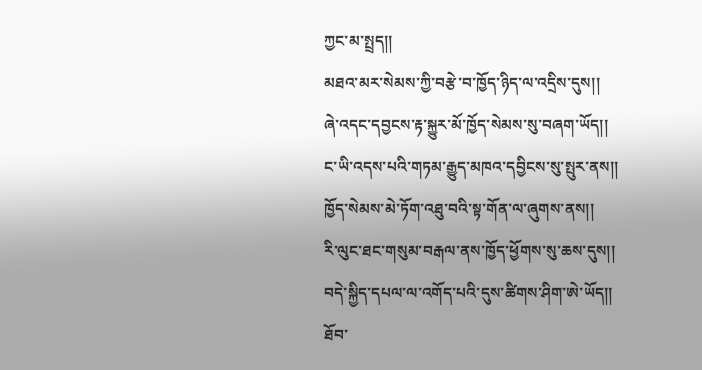ཀྱང་མ་སྤྲད།།
མཐའ་མར་སེམས་ཀྱི་བརྩེ་བ་ཁྱོད་ཉིད་ལ་འདྲིས་དུས།།
ཞེ་འདང་དབྱངས་རྟ་སྐྱུར་མོ་ཁྱོད་སེམས་སུ་བཞག་ཡོད།།
ང་ཡི་འདས་པའི་གཏམ་རྒྱུད་མཁའ་དབྱིངས་སུ་སྤུར་ནས།།
ཁྱོད་སེམས་མེ་ཏོག་འཐུ་བའི་སྟ་གོན་ལ་ཞུགས་ནས།།
རི་ལུང་ཐང་གསུམ་བརྒལ་ནས་ཁྱོད་ཕྱོགས་སུ་ཆས་དུས།།
བདེ་སྐྱིད་དཔལ་ལ་འགོད་པའི་དུས་ཚིགས་ཤིག་ཨེ་ཡོད།།
ཐོབ་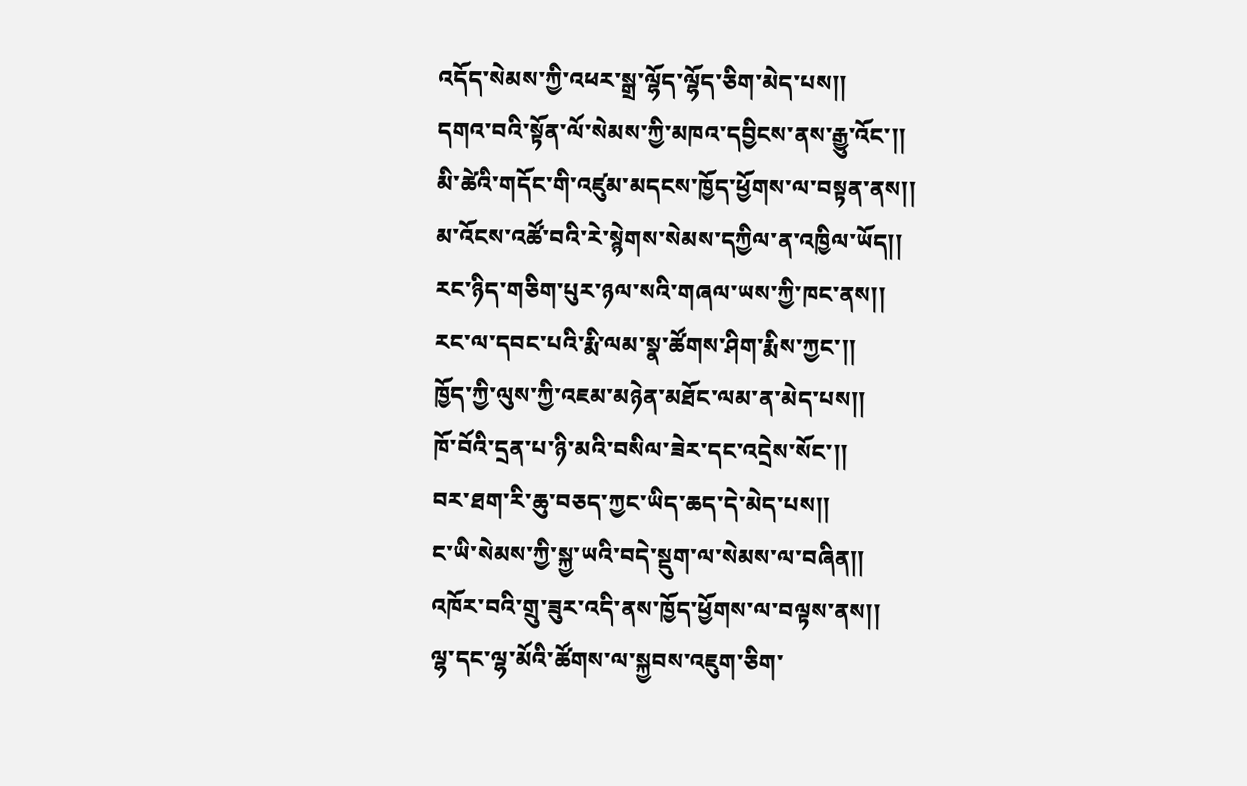འདོད་སེམས་ཀྱི་འཕར་སྒྲ་ལྷོད་ལྷོད་ཅིག་མེད་པས།།
དགའ་བའི་སྟོན་ལོ་སེམས་ཀྱི་མཁའ་དབྱིངས་ནས་རྒྱུ་འོང་།།
མི་ཚེའི་གདོང་གི་འཛུམ་མདངས་ཁྱོད་ཕྱོགས་ལ་བསྟན་ནས།།
མ་འོངས་འཚོ་བའི་རེ་སྙེགས་སེམས་དཀྱིལ་ན་འཁྱིལ་ཡོད།།
རང་ཉིད་གཅིག་པུར་ཉལ་སའི་གཞལ་ཡས་ཀྱི་ཁང་ནས།།
རང་ལ་དབང་པའི་རྨི་ལམ་སྣ་ཚོགས་ཤིག་རྨིས་ཀྱང་།།
ཁྱོད་ཀྱི་ལུས་ཀྱི་འཇམ་མཉེན་མཐོང་ལམ་ན་མེད་པས།།
ཁོ་བོའི་དྲན་པ་ཉི་མའི་བསིལ་ཟེར་དང་འདྲེས་སོང་།།
བར་ཐག་རི་ཆུ་བཅད་ཀྱང་ཡིད་ཆད་དེ་མེད་པས།།
ང་ཡི་སེམས་ཀྱི་སྐྱ་ཡའི་བདེ་སྡུག་ལ་སེམས་ལ་བཞིན།།
འཁོར་བའི་གྲུ་ཟུར་འདི་ནས་ཁྱོད་ཕྱོགས་ལ་བལྟས་ནས།།
ལྷ་དང་ལྷ་མོའི་ཚོགས་ལ་སྐྱབས་འཇུག་ཅིག་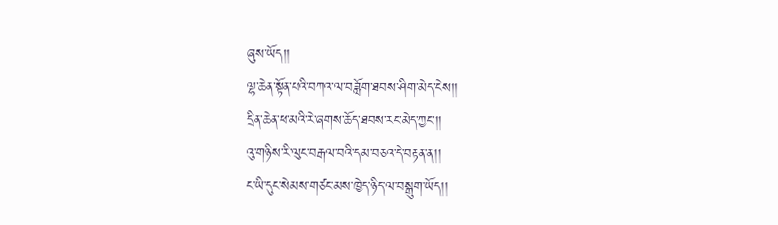ཞུས་ཡོད།།
ལྷ་ཆེན་སྟོན་པའི་བཀའ་ལ་བཟློག་ཐབས་ཤིག་མེད་ངེས།།
དྲིན་ཆེན་ཕ་མའི་རེ་ཞགས་ཆོད་ཐབས་རང་མེད་ཀྱང་།།
འུ་གཉིས་རི་ལུང་བརྒལ་བའི་དམ་བཅའ་དེ་བརྟན་ན།།
ང་ཡི་དུང་སེམས་གཙང་མས་ཁྱེད་ཉིད་ལ་བསྒུག་ཡོད།།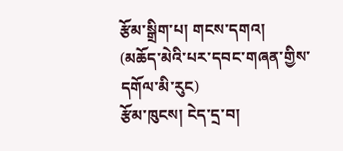རྩོམ་སྒྲིག་པ། གངས་དགའ།
(མཆོད་མེའི་པར་དབང་གཞན་གྱིས་དགོལ་མི་རུང)
རྩོམ་ཁུངས། ངེད་དྲ་བ།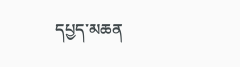དཔྱད་མཆན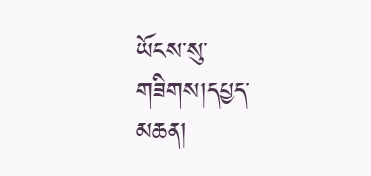ཡོངས་སུ་གཟིགས།དཔྱད་མཆན།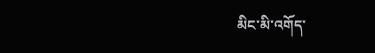མིང་མི་འགོད་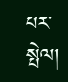པར་སྤེལ།